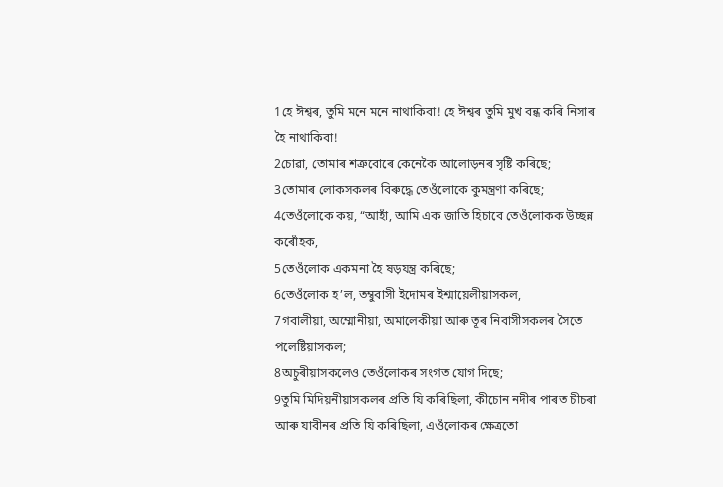1হে ঈশ্বৰ, তুমি মনে মনে নাথাকিবা! হে ঈশ্বৰ তুমি মুখ বন্ধ কৰি নিসাৰ হৈ নাথাকিবা!
2চোৱা, তোমাৰ শত্রুবোৰে কেনেকৈ আলোড়নৰ সৃষ্টি কৰিছে;
3তোমাৰ লোকসকলৰ বিৰুদ্ধে তেওঁলোকে কুমন্ত্ৰণা কৰিছে;
4তেওঁলোকে কয়, “আহাঁ, আমি এক জাতি হিচাবে তেওঁলোকক উচ্ছন্ন কৰোঁহক,
5তেওঁলোক একমনা হৈ ষড়যন্ত্র কৰিছে;
6তেওঁলোক হ’ল, তম্বুবাসী ইদোমৰ ইশ্মায়েলীয়াসকল,
7গবালীয়া, অম্মোনীয়া, অমালেকীয়া আৰু তূৰ নিবাসীসকলৰ সৈতে পলেষ্টিয়াসকল;
8অচুৰীয়াসকলেও তেওঁলোকৰ সংগত যোগ দিছে;
9তুমি মিদিয়নীয়াসকলৰ প্রতি যি কৰিছিলা, কীচোন নদীৰ পাৰত চীচৰা আৰু যাবীনৰ প্রতি যি কৰিছিলা, এওঁলোকৰ ক্ষেত্ৰতো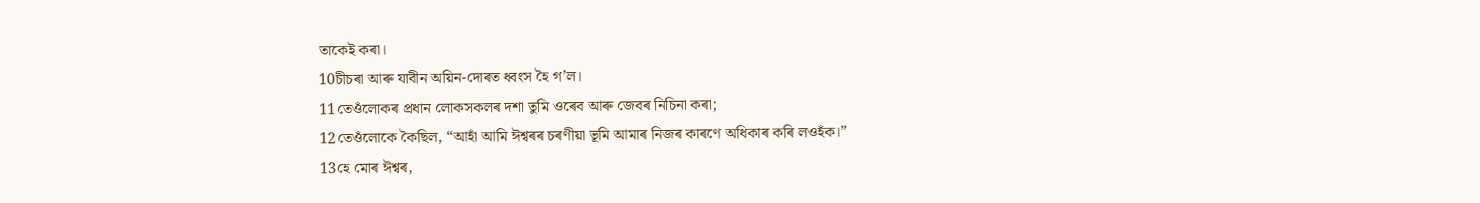তাকেই কৰা।
10চীচৰা আৰু যাবীন অয়িন-দোৰত ধ্বংস হৈ গ’ল।
11তেওঁলোকৰ প্রধান লোকসকলৰ দশা তুমি ওৰেব আৰু জেবৰ নিচিনা কৰা;
12তেওঁলোকে কৈছিল, “আহাঁ আমি ঈশ্বৰৰ চৰণীয়া ভূমি আমাৰ নিজৰ কাৰণে অধিকাৰ কৰি লওহঁক।”
13হে মোৰ ঈশ্বৰ,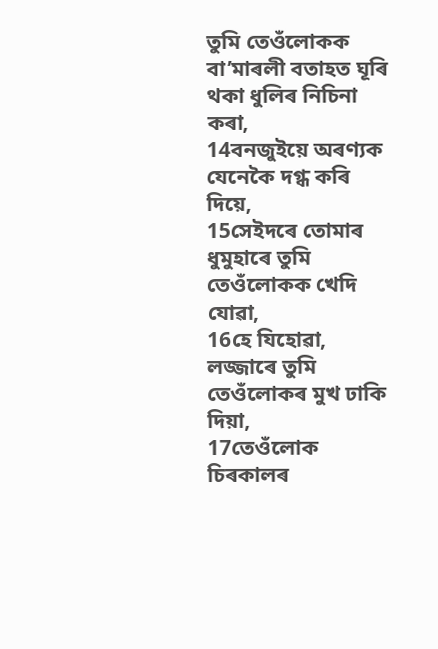তুমি তেওঁলোকক বা’মাৰলী বতাহত ঘূৰি থকা ধুলিৰ নিচিনা কৰা,
14বনজুইয়ে অৰণ্যক যেনেকৈ দগ্ধ কৰি দিয়ে,
15সেইদৰে তোমাৰ ধুমুহাৰে তুমি তেওঁলোকক খেদি যোৱা,
16হে যিহোৱা, লজ্জাৰে তুমি তেওঁলোকৰ মুখ ঢাকি দিয়া,
17তেওঁলোক চিৰকালৰ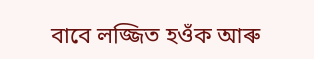বাবে লজ্জিত হওঁক আৰু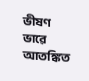ভীষণ ভাৱে আতঙ্কিত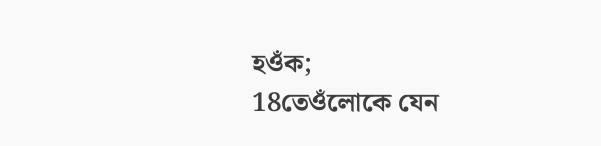হওঁক;
18তেওঁলোকে যেন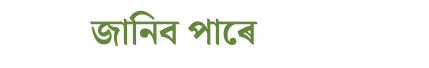জানিব পাৰে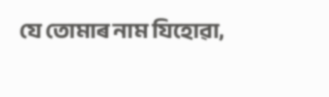যে তোমাৰ নাম যিহোৱা,